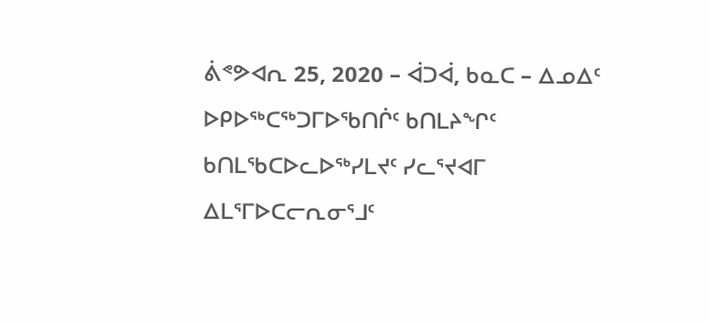ᕖᕝᕗᐊᕆ 25, 2020 – ᐋᑐᐋ, ᑲᓇᑕ – ᐃᓄᐃᑦ ᐅᑭᐅᖅᑕᖅᑐᒥᐅᖃᑎᒌᑦ ᑲᑎᒪᔨᖏᑦ ᑲᑎᒪᖃᑕᐅᓚᐅᖅᓯᒪᔪᑦ ᓯᓚᕐᔪᐊᒥ ᐃᒪᕐᒥᐅᑕᓕᕆᓂᕐᒧᑦ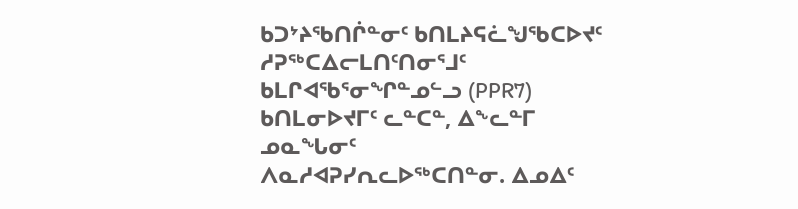ᑲᑐᔾᔨᖃᑎᒌᓐᓂᑦ ᑲᑎᒪᔨᕋᓛᖑᖃᑕᐅᔪᑦ ᓱᕈᖅᑕᐃᓕᒪᑎᑦᑎᓂᕐᒧᑦ ᑲᒪᒋᐊᖃᕐᓂᖏᓐᓄᓪᓗ (PPR7) ᑲᑎᒪᓂᐅᔪᒥᑦ ᓚᓐᑕᓐ, ᐃᖕᓚᓐᒥ ᓄᓇᖓᓂᑦ ᐱᓇᓱᐊᕈᓯᕆᓚᐅᖅᑕᑎᓐᓂ. ᐃᓄᐃᑦ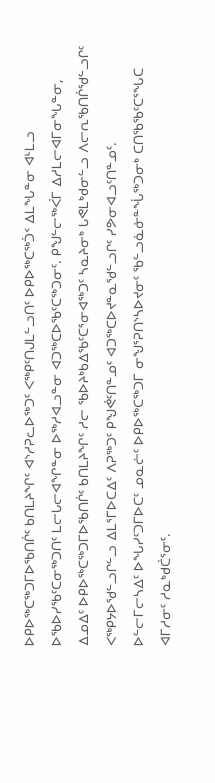ᐅᑭᐅᖅᑕᖅᑐᒥᐅᖃᑎᒌᑦ ᑲᑎᒪᔨᖏᑦ ᐊᔅᓱᕈᓚᐅᖅᑐᑦ ᐸᖅᑭᑦᑎᒍᒪᓪᓗᑎᑦ ᐅᑭᐅᖅᑕᖅᑑᑉ ᐃᒪᖓᓐᓂ ᐊᒻᒪᓗ ᐅᖃᐅᓯᖃᑦᑕᓂᖅᑐᑎᑦ ᒪᓕᒐᓕᐊᖏᓐᓂ ᐅᖅᓱᐊᓗᓐᓂ ᐊᑐᖅᑕᐅᖃᑦᑕᖅᑐᓂᑦ. ᑭᖑᓪᓕᖅᐹᒥ ᐃᓱᒪᓕᐊᒥᓂᖓᓐᓂ, ᐃᓄᐃᑦ ᐅᑭᐅᖅᑕᖅᑐᒥᐅᖃᑎᒌᑦ ᑲᑎᒪᔨᖏᑦ ᓱᓕ ᖃᐅᔨᒃᑲᐃᖃᑦᑕᕐᓂᐊᖅᑐᑦ ᓴᓇᔨᓂᒃ ᒐᕙᒪᒃᑯᓂᓪᓗ ᐱᓕᕆᖃᑎᒌᖁᓪᓗᒋᑦ ᐸᖅᑭᔭᐅᖁᓪᓗᒋᓪᓗ ᐃᒪᕐᒥᐅᑕᐃᑦ ᐱᕈᖅᑐᑦ ᑭᖑᕚᑦᑎᓐᓄᑦ ᐊᑐᖅᑕᐅᔪᓐᓇᖁᓪᓗᒋᑦ ᓯᕗᓂᐊᓗᑦᑎᓐᓄᑦ.
ᐅᓪᓕᒥᓕᓴᐃᑦ ᐅᖓᓯᑦᑐᒥᐅᑕᑦ ᓄᓇᓖᑦ ᐅᑭᐅᖅᑕᖅᑐᒥ ᓂᖑᕐᕈᑎᔅᓴᐅᔪᓂᑦ ᖃᓪᓗᓈᓃᓐᖔᖅᑐᓂᒃ ᑕᑎᖃᖃᑦᑕᕐᖓᑕ ᐊᒥᓱᓂᑦ ᓱᓇᒃᑯᑖᕐᓂᑦ.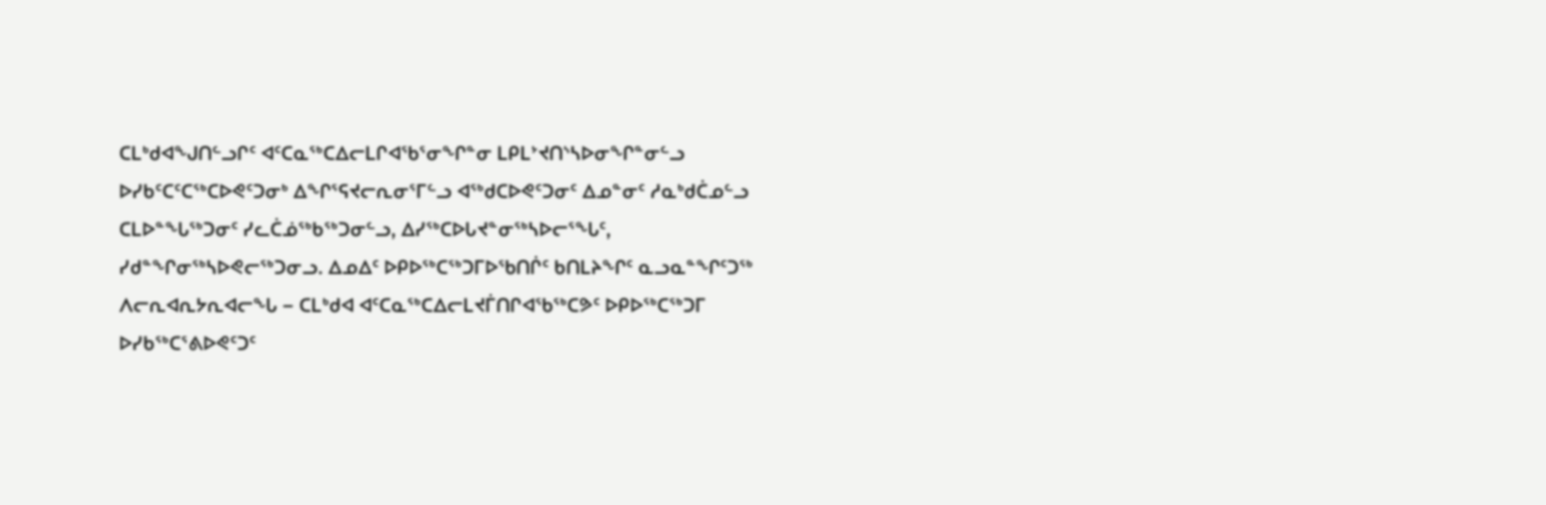ᑕᒪᒃᑯᐊᖑᑎᓪᓗᒋᑦ ᐊᑦᑕᓇᖅᑕᐃᓕᒪᒋᐊᖃᕐᓂᖏᓐᓂ ᒪᑭᒪᔾᔪᑎᔅᓴᐅᓂᖏᓐᓂᓪᓗ ᐅᓯᑲᑦᑕᑦᑕᖅᑕᐅᕙᑦᑐᓂᒃ ᐃᖏᕐᕋᔪᓕᕆᓂᕐᒥᓪᓗ ᐊᖅᑯᑕᐅᕙᑦᑐᓂᑦ ᐃᓄᓐᓂᑦ ᓱᓇᒃᑯᑖᓄᓪᓗ ᑕᒪᐅᓐᖓᖅᑐᓂᑦ ᓯᓚᑖᓅᖅᑲᖅᑐᓂᓪᓗ, ᐃᓯᖅᑕᐅᒐᔪᓐᓂᖅᓴᐅᓕᕐᖓᑦ, ᓯᑯᓐᖏᓂᖅᓴᐅᕙᓕᖅᑐᓂᓗ. ᐃᓄᐃᑦ ᐅᑭᐅᖅᑕᖅᑐᒥᐅᖃᑎᒌᑦ ᑲᑎᒪᔨᖏᑦ ᓇᓗᓇᓐᖏᑦᑐᖅ ᐱᓕᕆᐊᕆᔭᕆᐊᓕᖓ − ᑕᒪᒃᑯᐊ ᐊᑦᑕᓇᖅᑕᐃᓕᒪᔪᒦᑎᒋᐊᖃᖅᑕᕗᑦ ᐅᑭᐅᖅᑕᖅᑐᒥ ᐅᓯᑲᖅᑕᕐᕕᐅᕙᑦᑐᑦ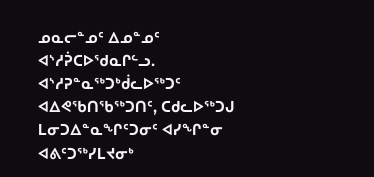ᓄᓇᓕᓐᓄᑦ ᐃᓄᓐᓄᑦ ᐊᔅᓱᕉᑕᐅᖁᓇᒋᓪᓗ.
ᐊᔅᓱᕈᓐᓇᖅᑐᒃᑰᓚᐅᖅᑐᑦ ᐊᐃᕙᖃᑎᖃᖅᑐᑎᑦ, ᑕᑯᓚᐅᖅᑐᒍ ᒪᓂᑐᐃᓐᓇᖏᑦᑐᓂᑦ ᐊᓯᖏᓐᓂ ᐊᕕᑦᑐᖅᓯᒪᔪᓂᒃ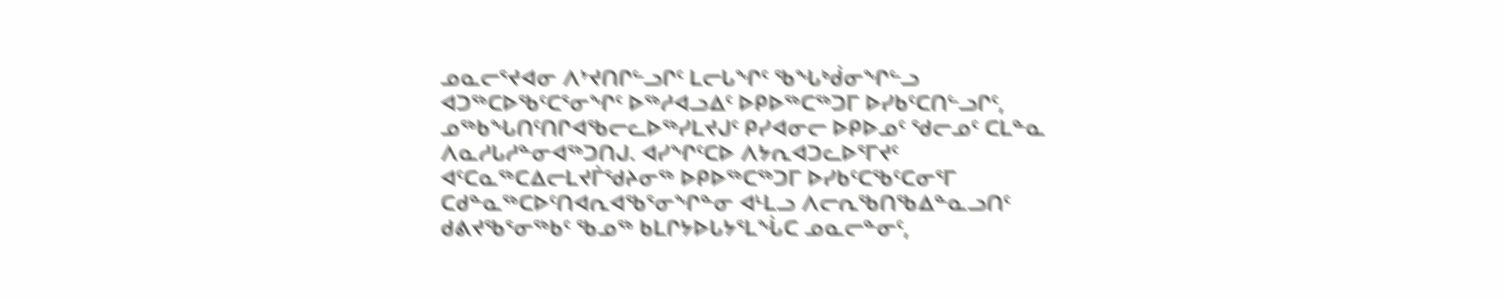ᓄᓇᓕᕐᔪᐊᓂ ᐱᔾᔪᑎᒋᓪᓗᒋᑦ ᒪᓕᒐᖏᑦ ᖃᖓᒃᑰᓂᖏᓪᓗ ᐊᑐᖅᑕᐅᖃᑦᑕᕐᓂᖏᑦ ᐅᖅᓱᐊᓗᐃᑦ ᐅᑭᐅᖅᑕᖅᑐᒥ ᐅᓯᑲᑦᑕᑎᓪᓗᒋᑦ, ᓄᖅᑲᖓᑎᑦᑎᒋᐊᖃᓕᓚᐅᖅᓯᒪᔪᒍᑦ ᑭᓯᐊᓂᓕ ᐅᑭᐅᓄᑦ ᖁᓕᓄᑦ ᑕᒪᓐᓇ ᐱᓇᓱᒐᓱᓐᓂᐊᖅᑐᑎᒍ. ᐊᓯᖏᑦᑕᐅ ᐱᔭᕆᐊᑐᓚᐅᕐᒥᔪᑦ ᐊᑦᑕᓇᖅᑕᐃᓕᒪᔪᒦᖁᔨᓂᖅ ᐅᑭᐅᖅᑕᖅᑐᒥ ᐅᓯᑲᑦᑕᖃᑦᑕᓂᕐᒥ ᑕᑯᓐᓇᖅᑕᐅᑦᑎᐊᕆᐊᖃᕐᓂᖏᓐᓂ ᐊᒻᒪᓗ ᐱᓕᕆᖃᑎᖃᐃᓐᓇᓗᑎᑦ ᑯᕕᔪᖃᕐᓂᖅᑲᑦ ᖃᓄᖅ ᑲᒪᒋᔭᐅᒐᔭᕐᒪᖔᑕ ᓄᓇᓕᓐᓂᑦ,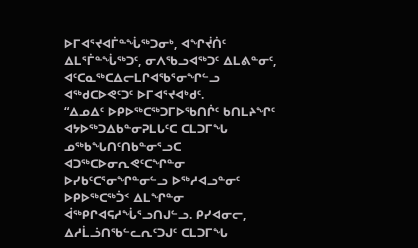ᐅᒥᐊᕐᔪᐊᒦᓐᖔᖅᑐᓂᒃ, ᐊᖏᔫᑏᑦ ᐃᒪᕐᒦᓐᖔᖅᑐᑦ, ᓂᐱᖃᓗᐊᖅᑐᑦ ᐃᒪᕕᓐᓂᑦ, ᐊᑦᑕᓇᖅᑕᐃᓕᒪᒋᐊᖃᕐᓂᖏᓪᓗ ᐊᖅᑯᑕᐅᕙᑦᑐᑦ ᐅᒥᐊᕐᔪᐊᒃᑯᑦ.
“ᐃᓄᐃᑦ ᐅᑭᐅᖅᑕᖅᑐᒥᐅᖃᑎᒌᑦ ᑲᑎᒪᔨᖏᑦ ᐊᔭᐅᖅᑐᐃᑲᓐᓂᕈᒪᒐᑦᑕ ᑕᒪᑐᒥᖓ ᓄᖅᑲᖓᑎᑦᑎᑲᓐᓂᕐᓗᑕ ᐊᑐᖅᑕᐅᓂᕆᕙᑦᑕᖏᓐᓂ ᐅᓯᑲᑦᑕᕐᓂᖏᓐᓂᓪᓗ ᐅᖅᓱᐊᓗᓐᓂᑦ ᐅᑭᐅᖅᑕᖅᑑᑉ ᐃᒪᖏᓐᓂ ᐋᖅᑭᒋᐊᕋᓱᖔᕐᓗᑎᒍᓪᓗ. ᑭᓯᐊᓂᓕ, ᐃᓱᒫᓘᑎᖃᓪᓚᕆᑦᑐᒍᑦ ᑕᒪᑐᒥᖓ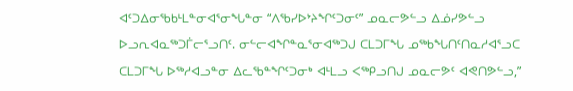ᐊᑦᑐᐃᓂᖃᑲᒻᒪᓐᓂᐊᕐᓂᖓᓐᓂ “ᐱᖃᓯᐅᔾᔨᖏᑦᑐᓂᑦ” ᓄᓇᓕᕗᓪᓗ ᐃᓅᓯᕗᓪᓗ ᐅᓗᕆᐊᓇᖅᑐᒦᓕᕐᓗᑎᑦ. ᓂᓪᓕᐊᖏᓐᓇᕐᓂᐊᖅᑐᒍ ᑕᒪᑐᒥᖓ ᓄᖅᑲᖓᑎᑦᑎᓇᓱᐊᕐᓗᑕ ᑕᒪᑐᒥᖓ ᐅᖅᓱᐊᓗᓐᓂ ᐃᓚᖃᓐᖏᑦᑐᓂᒃ ᐊᒻᒪᓗ ᐸᖅᑭᓗᑎᒍ ᓄᓇᓕᕗᑦ ᐊᕙᑎᕗᓪᓗ,”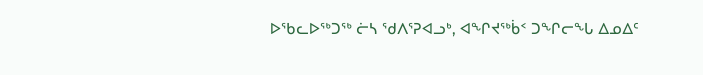ᐅᖃᓚᐅᖅᑐᖅ ᓖᓴ ᖁᐱᕐᕈᐊᓗᒃ, ᐊᖏᔪᖅᑳᑉ ᑐᖏᓕᖓ ᐃᓄᐃᑦ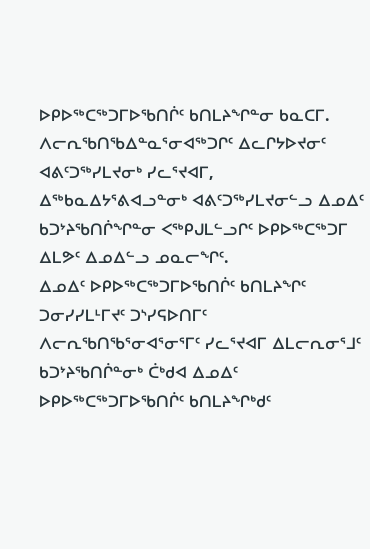ᐅᑭᐅᖅᑕᖅᑐᒥᐅᖃᑎᒌᑦ ᑲᑎᒪᔨᖏᓐᓂ ᑲᓇᑕᒥ.
ᐱᓕᕆᖃᑎᖃᐃᓐᓇᕐᓂᐊᖅᑐᒋᑦ ᐃᓚᒋᔭᐅᔪᓂᑦ ᐊᕕᑦᑐᖅᓯᒪᔪᓂᒃ ᓯᓚᕐᔪᐊᒥ, ᐃᖅᑲᓇᐃᔭᕐᕕᐊᓗᓐᓂᒃ ᐊᕕᑦᑐᖅᓯᒪᔪᓂᓪᓗ ᐃᓄᐃᑦ ᑲᑐᔾᔨᖃᑎᒌᖏᓐᓂ ᐸᖅᑭᒍᒪᓪᓗᒋᑦ ᐅᑭᐅᖅᑕᖅᑐᒥ ᐃᒪᕗᑦ ᐃᓄᐃᓪᓗ ᓄᓇᓕᖏᑦ.
ᐃᓄᐃᑦ ᐅᑭᐅᖅᑕᖅᑐᒥᐅᖃᑎᒌᑦ ᑲᑎᒪᔨᖏᑦ ᑐᓂᓯᓯᒪᒻᒥᔪᑦ ᑐᔅᓯᕋᐅᑎᒥᑦ ᐱᓕᕆᖃᑎᖃᕐᓂᐊᕐᓂᕐᒥᑦ ᓯᓚᕐᔪᐊᒥ ᐃᒪᓕᕆᓂᕐᒧᑦ ᑲᑐᔾᔨᖃᑎᒌᓐᓂᒃ ᑖᒃᑯᐊ ᐃᓄᐃᑦ ᐅᑭᐅᖅᑕᖅᑐᒥᐅᖃᑎᒌᑦ ᑲᑎᒪᔨᖏᒃᑯᑦ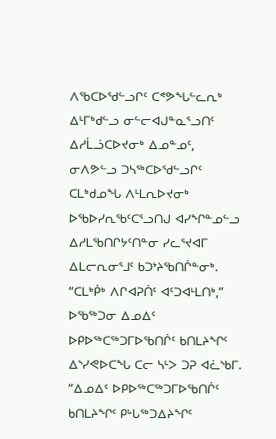ᐱᖃᑕᐅᖁᓪᓗᒋᑦ ᑕᕝᕗᖓᓪᓚᕆᒃ ᐃᒻᒥᒃᑯᓪᓗ ᓂᓪᓕᐊᒍᓐᓇᕐᓗᑎᑦ ᐃᓱᒫᓘᑕᐅᔪᓂᒃ ᐃᓄᓐᓄᑦ, ᓂᐱᕗᓪᓗ ᑐᓴᖅᑕᐅᖁᓪᓗᒋᑦ ᑕᒪᒃᑯᓄᖓ ᐱᒻᒪᕆᐅᔪᓂᒃ ᐅᖃᐅᓯᕆᖃᑦᑕᕐᓗᑎᒍ ᐊᓯᖏᓐᓄᓪᓗ ᐃᓱᒪᖃᑎᒋᔭᑦᑎᓐᓂ ᓯᓚᕐᔪᐊᒥ ᐃᒪᓕᕆᓂᕐᒧᑦ ᑲᑐᔾᔨᖃᑎᒌᓐᓂᒃ.
“ᑕᒪᒃᑮᒃ ᐱᒋᐊᕈᑏᑦ ᐊᑦᑐᐊᒻᒪᑎᒃ,” ᐅᖃᖅᑐᓂ ᐃᓄᐃᑦ ᐅᑭᐅᖅᑕᖅᑐᒥᐅᖃᑎᒌᑦ ᑲᑎᒪᔨᖏᑦ ᐃᔅᓯᕙᐅᑕᖓ ᑕᓕ ᓴᒻᐳ ᑐᕈ ᐊᓛᔅᑲᒥ. “ᐃᓄᐃᑦ ᐅᑭᐅᖅᑕᖅᑐᒥᐅᖃᑎᒌᑦ ᑲᑎᒪᔨᖏᑦ ᑭᒡᒐᖅᑐᐃᔨᖏᑦ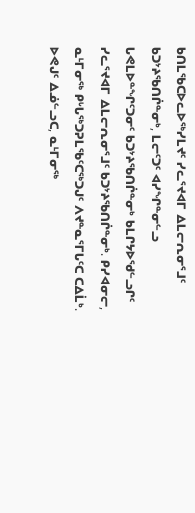ᑲᑎᒪᖃᑕᐅᓚᐅᖅᓯᒪᔪᑦ ᓯᓚᕐᔪᐊᒥ ᐃᒪᓕᕆᓂᕐᒧᑦ ᑲᑐᔾᔨᖃᑎᒌᓐᓂᒃ, ᒪᓕᑦᑐᑦ ᐊᓯᖏᓐᓂᓪᓗ ᒐᕙᒪᐅᓐᖏᑦᑐᓂᑦ ᑲᑐᔾᔨᖃᑎᒌᓐᓂᒃ ᑲᒪᒋᔭᐅᖁᓪᓗᒋᑦ ᓯᓚᕐᔪᐊᒥ ᐃᒪᓕᕆᓂᕐᒧᑦ ᑲᑐᔾᔨᖃᑎᒌᓐᓂᒃ. ᑭᓯᐊᓂᓕ, ᓇᒻᒥᓂᖅ ᑭᒡᒐᖅᑐᕈᒪᖃᑦᑕᖅᑐᒍᑦ ᐱᔪᓐᓇᕐᒥᒐᑦᑕ ᑕᐃᒫᒃ. ᐅᕙᒍᑦ ᐃᓅᓪᓗᑕ, ᓇᒻᒥᓂᖅ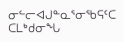ᓂᓪᓕᐊᒍᓐᓇᕐᓂᖃᕋᑦᑕ ᑕᒪᒃᑯᓂᖓ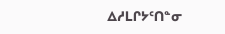ᐃᓱᒪᒋᔭᑦᑎᓐᓂ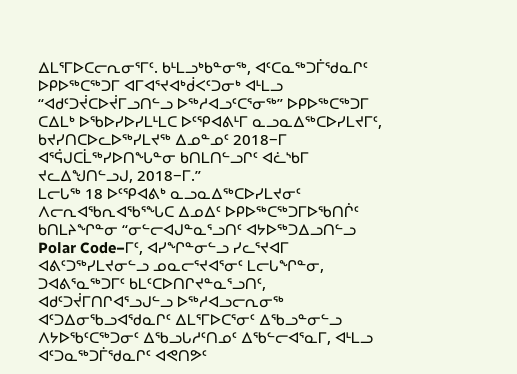ᐃᒪᕐᒥᐅᑕᓕᕆᓂᕐᒥᑦ. ᑲᒻᒪᓗᒃᑲᓐᓂᖅ, ᐊᑦᑕᓇᖅᑐᒦᖁᓇᒋᑦ ᐅᑭᐅᖅᑕᖅᑐᒥ ᐊᒥᐊᕐᔪᐊᒃᑰᐸᑦᑐᓂᒃ ᐊᒻᒪᓗ “ᐊᑯᑦᑐᔫᑕᐅᔫᒥᓗᑎᓪᓗ ᐅᖅᓱᐊᓗᑦᑕᕐᓂᖅ” ᐅᑭᐅᖅᑕᖅᑐᒥ ᑕᐃᒪᒃ ᐅᖃᐅᓯᐅᓯᒪᒻᒪᑕ ᐅᑦᕿᐊᕕᒻᒥ ᓇᓗᓇᐃᖅᑕᐅᓯᒪᔪᒥᑦ, ᑲᔪᓯᑎᑕᐅᓚᐅᖅᓯᒪᔪᖅ ᐃᓄᓐᓄᑦ 2018−ᒥ ᐊᕐᕌᒍᑕᒫᖅᓯᐅᑎᖓᓐᓂ ᑲᑎᒪᑎᓪᓗᒋᑦ ᐊᓛᔅᑲᒥ ᔪᓚᐃᖑᑎᓪᓗᒍ, 2018−ᒥ.”
ᒪᓕᒐᖅ 18 ᐅᑦᕿᐊᕕᒃ ᓇᓗᓇᐃᖅᑕᐅᓯᒪᔪᓂᑦ ᐱᓕᕆᐊᖃᕆᐊᖃᕐᖓᑕ ᐃᓄᐃᑦ ᐅᑭᐅᖅᑕᖅᑐᒥᐅᖃᑎᒌᑦ ᑲᑎᒪᔨᖏᓐᓂ “ᓂᓪᓕᐊᒍᓐᓇᕐᓗᑎᑦ ᐊᔭᐅᖅᑐᐃᓗᑎᓪᓗ Polar Code−ᒥᑦ, ᐊᓯᖏᓐᓂᓪᓗ ᓯᓚᕐᔪᐊᒥ ᐊᕕᑦᑐᖅᓯᒪᔪᓂᓪᓗ ᓄᓇᓕᕐᔪᐊᕐᓂᑦ ᒪᓕᒐᖏᓐᓂ, ᑐᐊᕕᕐᓇᖅᑐᒥᑦ ᑲᒪᑦᑕᐅᑎᒋᔪᓐᓇᕐᓗᑎᑦ, ᐊᑯᑦᑐᔫᒥᑎᒋᐊᕐᓗᒍᓪᓗ ᐅᖅᓱᐊᓗᓕᕆᓂᖅ ᐊᑦᑐᐃᓂᖃᓗᐊᖁᓇᒋᑦ ᐃᒪᕐᒥᐅᑕᕐᓂᑦ ᐃᖃᓗᓐᓂᓪᓗ ᐱᔭᐅᖃᑦᑕᖅᑐᓂᑦ ᐃᖃᓗᒐᓱᑦᑎᓄᑦ ᐃᖃᓪᓕᐊᕐᓇᒥ, ᐊᒻᒪᓗ ᐊᑦᑐᓇᖅᑐᒦᖁᓇᒋᑦ ᐊᕙᑎᕗᑦ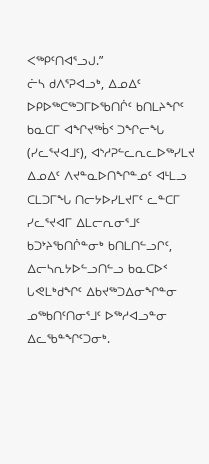ᐸᖅᑭᑦᑎᐊᕐᓗᒍ.”
ᓖᓴ ᑯᐱᕐᕈᐊᓗᒃ, ᐃᓄᐃᑦ ᐅᑭᐅᖅᑕᖅᑐᒥᐅᖃᑎᒌᑦ ᑲᑎᒪᔨᖏᑦ ᑲᓇᑕᒥ ᐊᖏᔪᖅᑳᑉ ᑐᖏᓕᖓ (ᓯᓚᕐᔪᐊᒧᑦ), ᐊᔅᓱᕈᓪᓚᕆᓚᐅᖅᓯᒪᔪ ᐃᓄᐃᑦ ᐱᔪᓐᓇᐅᑎᖏᓐᓄᑦ ᐊᒻᒪᓗ ᑕᒪᑐᒥᖓ ᑎᓕᔭᐅᓯᒪᔪᒥᑦ ᓚᓐᑕᒥ ᓯᓚᕐᔪᐊᒥ ᐃᒪᓕᕆᓂᕐᒧᑦ ᑲᑐᔾᔨᖃᑎᒌᓐᓂᒃ ᑲᑎᒪᑎᓪᓗᒋᑦ, ᐃᓕᓴᕆᔭᐅᓪᓗᑎᓪᓗ ᑲᓇᑕᐅᑉ ᒐᕙᒪᒃᑯᖏᑦ ᐃᑲᔪᖅᑐᐃᓂᖏᓐᓂ ᓄᖅᑲᑎᑦᑎᓂᕐᒧᑦ ᐅᖅᓱᐊᓗᓐᓂ ᐃᓚᖃᓐᖏᑦᑐᓂᒃ.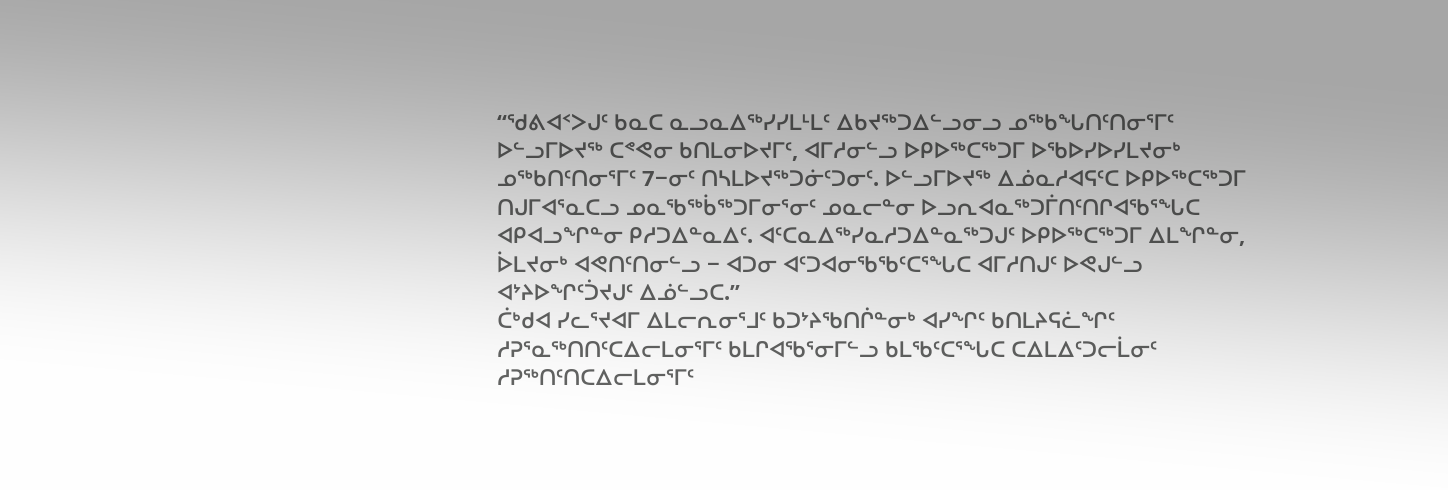“ᖁᕕᐊᑉᐳᒍᑦ ᑲᓇᑕ ᓇᓗᓇᐃᖅᓯᓯᒪᒻᒪᑦ ᐃᑲᔪᖅᑐᐃᓪᓗᓂᓗ ᓄᖅᑲᖓᑎᑦᑎᓂᕐᒥᑦ ᐅᓪᓗᒥᐅᔪᖅ ᑕᕝᕙᓂ ᑲᑎᒪᓂᐅᔪᒥᑦ, ᐊᒥᓱᓂᓪᓗ ᐅᑭᐅᖅᑕᖅᑐᒥ ᐅᖃᐅᓯᐅᓯᒪᔪᓂᒃ ᓄᖅᑲᑎᑦᑎᓂᕐᒥᑦ 7−ᓂᑦ ᑎᓴᒪᐅᔪᖅᑐᓃᑦᑐᓂᑦ. ᐅᓪᓗᒥᐅᔪᖅ ᐃᓅᓇᓱᐊᕋᑦᑕ ᐅᑭᐅᖅᑕᖅᑐᒥ ᑎᒍᒥᐊᕐᓇᑕᓗ ᓄᓇᖃᖅᑳᖅᑐᒥᓂᕐᓂᑦ ᓄᓇᓕᓐᓂ ᐅᓗᕆᐊᓇᖅᑐᒦᑎᑦᑎᒋᐊᖃᕐᖓᑕ ᐊᑭᐊᓗᖏᓐᓂ ᑭᓱᑐᐃᓐᓇᐃᑦ. ᐊᑦᑕᓇᐃᖅᓯᓇᓱᑐᐃᓐᓇᖅᑐᒍᑦ ᐅᑭᐅᖅᑕᖅᑐᒥ ᐃᒪᖏᓐᓂ, ᐆᒪᔪᓂᒃ ᐊᕙᑎᑦᑎᓂᓪᓗ − ᐊᑐᓂ ᐊᑦᑐᐊᓂᖃᖃᑦᑕᕐᖓᑕ ᐊᒥᓱᑎᒍᑦ ᐅᕙᒍᓪᓗ ᐊᔾᔨᐅᖏᑦᑑᔪᒍᑦ ᐃᓅᓪᓗᑕ.”
ᑖᒃᑯᐊ ᓯᓚᕐᔪᐊᒥ ᐃᒪᓕᕆᓂᕐᒧᑦ ᑲᑐᔾᔨᖃᑎᒌᓐᓂᒃ ᐊᓯᖏᑦ ᑲᑎᒪᔨᕋᓛᖏᑦ ᓱᕈᕐᓇᖅᑎᑎᑦᑕᐃᓕᒪᓂᕐᒥᑦ ᑲᒪᒋᐊᖃᕐᓂᒥᓪᓗ ᑲᒪᖃᑦᑕᕐᖓᑕ ᑕᐃᒪᐃᑦᑐᓕᒫᓂᑦ ᓱᕈᖅᑎᑦᑎᑕᐃᓕᒪᓂᕐᒥᑦ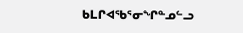ᑲᒪᒋᐊᖃᕐᓂᖏᓐᓄᓪᓗ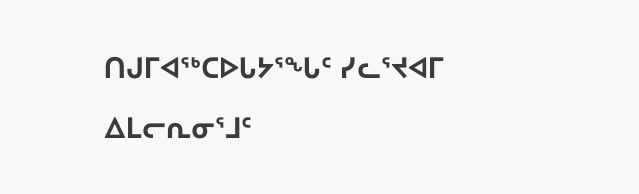ᑎᒍᒥᐊᖅᑕᐅᒐᔭᕐᖓᑦ ᓯᓚᕐᔪᐊᒥ ᐃᒪᓕᕆᓂᕐᒧᑦ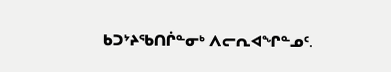ᑲᑐᔾᔨᖃᑎᒌᓐᓂᒃ ᐱᓕᕆᐊᖏᓐᓄᑦ.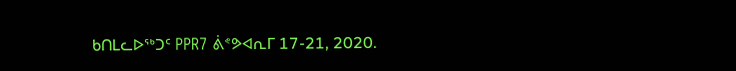ᑲᑎᒪᓚᐅᖅᑐᑦ PPR7 ᕖᕝᕗᐊᕆᒥ 17-21, 2020.